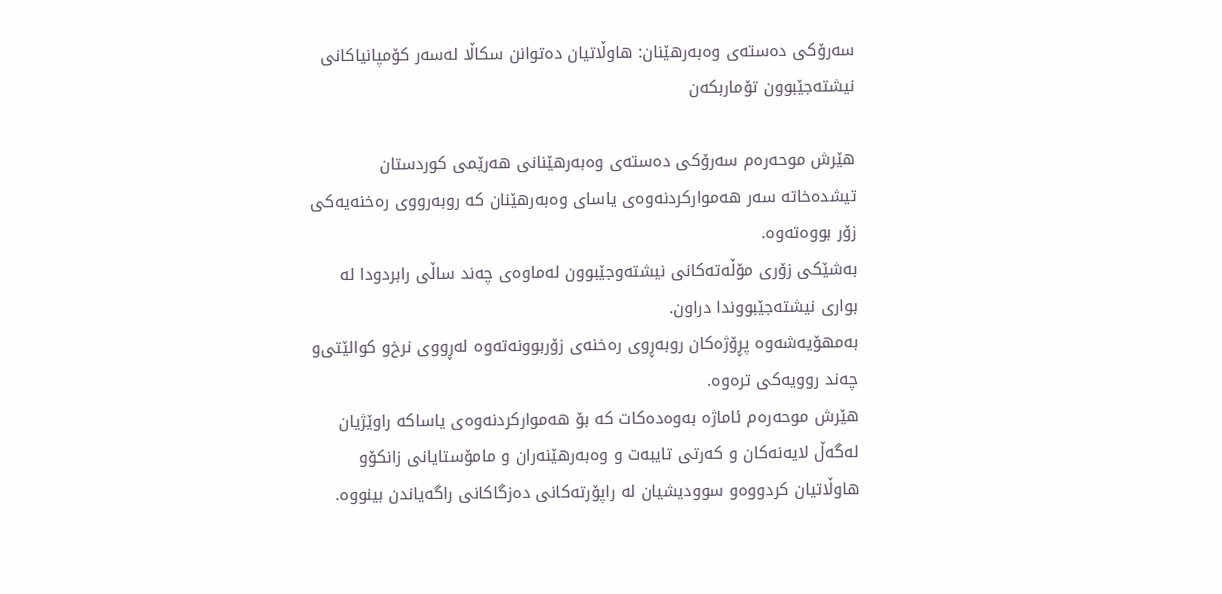سه‌رۆكی‌ ده‌سته‌ی‌ وه‌به‌رهێنان: هاوڵاتیان ده‌توانن سكاڵا له‌سه‌ر كۆمپانیاكانی نیشته‌جێبوون تۆماربكه‌ن

هێرش موحه‌ره‌م سه‌رۆكی‌ ده‌سته‌ی‌ وه‌به‌رهێنانی هه‌رێمی‌ كوردستان تیشده‌خاته‌ سه‌ر هه‌مواركردنه‌وه‌ی‌ یاسای وه‌به‌رهێنان كه‌ روبه‌رووی‌ ره‌خنه‌یه‌كی‌ زۆر بووه‌ته‌وه‌.
به‌شێكی‌ زۆری مۆڵه‌ته‌كانی‌ نیشته‌وجێبوون له‌ماوه‌ی‌ چه‌ند ساڵی رابردودا له‌ بواری نیشته‌جێبووندا دراون.
به‌مهۆیه‌شه‌وه‌ پڕۆژه‌كان روبه‌ڕوی‌ ره‌خنه‌ی‌ زۆربوونه‌ته‌وه‌ له‌ڕووی‌ نرخ‌و كوالێتی‌و چه‌ند روویه‌كی‌ تره‌وه‌.
هێرش موحه‌ره‌م ئاماژه‌ به‌وه‌ده‌كات كه‌ بۆ هه‌مواركردنه‌وه‌ی‌ یاساكه‌ راوێژیان له‌گه‌ڵ لایه‌نه‌كان و كه‌رتی‌ تایبه‌ت و وه‌به‌رهێنه‌ران و مامۆستایانی‌ زانكۆو هاوڵاتیان كردووه‌و سوودیشیان له‌ راپۆرته‌كانی ده‌زگاكانی‌ راگه‌یاندن بینووه‌.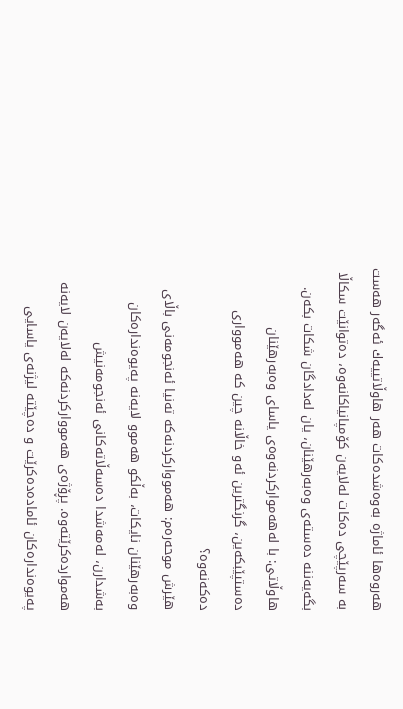هه‌روه‌ها ئاماژه‌ به‌وه‌شده‌كات هه‌ر هاوڵاتییه‌ك ئه‌گه‌ر هه‌ست به‌ سه‌رپێچی ده‌كات له‌لایه‌ن كۆمپانیاكانه‌وه‌، ده‌توانێت سكاڵا بگه‌یه‌ننه‌ ده‌سته‌ی‌ وه‌به‌رهێنان، یان له‌دادگان شكات بكه‌ن.
هاوڵاتی‌: با له‌هه‌مواركردنه‌وه‌ی‌ یاسای وه‌به‌رهێنان ده‌ستپێبكه‌ین، گرنگترین ئه‌و خاڵانه‌ چین كه‌ هه‌موواری ده‌كه‌نه‌وه‌؟
هێرش موحه‌ره‌م: هه‌موواركردنه‌كه‌ ته‌نیا ئه‌نجومه‌نی‌ باڵای‌ وه‌به‌رهێنان نایكات، به‌ڵكو هه‌موو لایه‌نه‌ په‌یوه‌نداره‌كان به‌شدارن، له‌مه‌شدا ده‌سه‌ڵاته‌كانی‌ ئه‌نجومه‌نیش هه‌موارده‌كرێته‌وه‌. پڕۆژه‌ی‌ هه‌موواركردنه‌كه‌ له‌لایه‌ن لایه‌نه‌ په‌یوه‌نداره‌كان ئاماده‌ده‌كرێت و ده‌چێته‌ لیژنه‌ی‌ یاسایی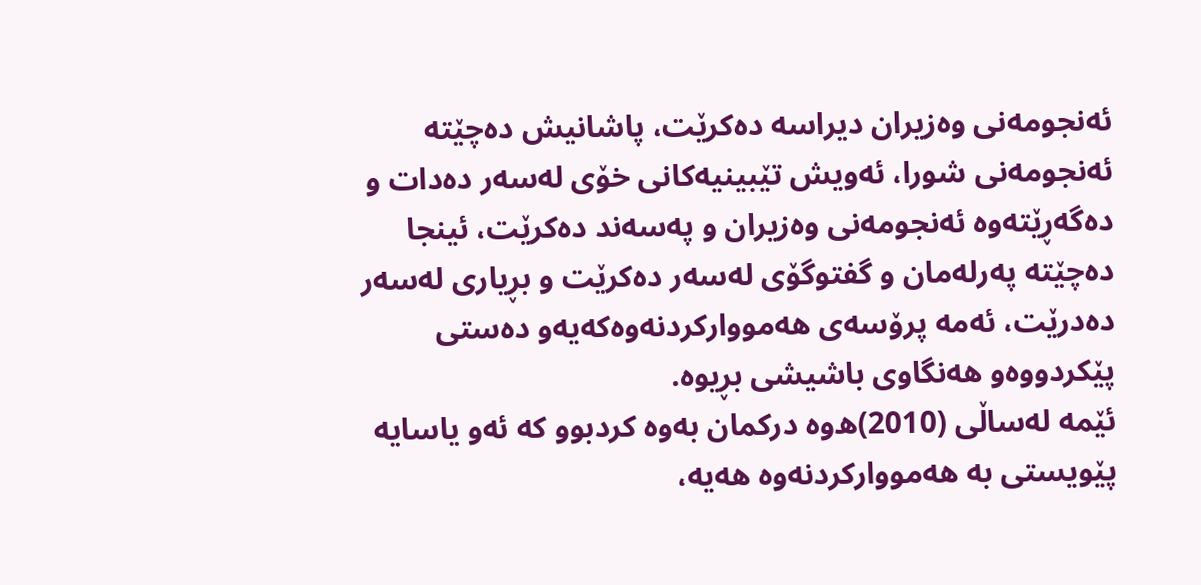ئه‌نجومه‌نی‌ وه‌زیران دیراسه‌ ده‌كرێت، پاشانیش ده‌چێته‌ ئه‌نجومه‌نی‌ شورا، ئه‌ویش تێبینیه‌كانی‌ خۆی‌ له‌سه‌ر ده‌دات و ده‌گه‌ڕێته‌وه‌ ئه‌نجومه‌نی‌ وه‌زیران و په‌سه‌ند ده‌كرێت، ئینجا ده‌چێته‌ په‌رله‌مان و گفتوگۆی‌ له‌سه‌ر ده‌كرێت و بڕیاری‌ له‌سه‌ر ده‌درێت، ئه‌مه‌ پرۆسه‌ی‌ هه‌موواركردنه‌وه‌كه‌یه‌و ده‌ستی‌ پێكردووه‌و هه‌نگاوی‌ باشیشی بڕیوه‌.
ئێمه‌ له‌ساڵی‌ (2010)ه‌وه‌ دركمان به‌وه‌ كردبوو كه‌ ئه‌و یاسایه‌ پێویستی‌ به‌ هه‌موواركردنه‌وه‌ هه‌یه‌،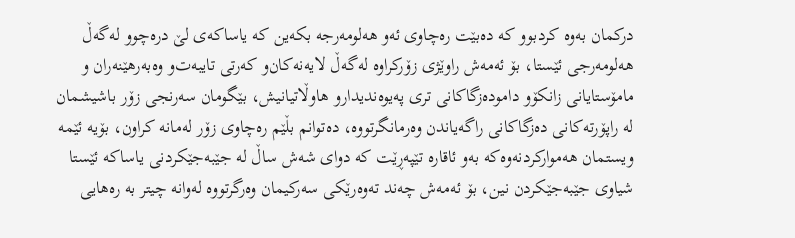دركمان به‌وه‌ كردبوو كه‌ ده‌بێت ره‌چاوی‌ ئه‌و هه‌لومه‌رجه‌ بكه‌ین كه‌ یاساكه‌ی‌ لێ دره‌چوو له‌گه‌ڵ هه‌لومه‌رجی ئێستا، بۆ ئه‌مه‌ش راوێژی‌ زۆركراوه‌ له‌گه‌ڵ لایه‌نه‌كان‌و كه‌رتی‌ تایبه‌ت‌و وه‌به‌رهێنه‌ران و مامۆستایانی‌ زانكۆو داموده‌زگاكانی‌ تری‌ په‌یوه‌ندیدارو هاوڵاتیانیش، بێگومان سه‌رنجی‌ زۆر باشیشمان له‌ راپۆرته‌كانی ده‌زگاكانی‌ راگه‌یاندن وه‌رمانگرتووه‌، ده‌توانم بڵێم ره‌چاوی‌ زۆر له‌مانه‌ كراون، بۆیه‌ ئێمه‌ ویستمان هه‌مواركردنه‌وه‌كه‌ به‌و ئاقاره‌ تێپه‌ڕێت كه‌ دوای‌ شه‌ش ساڵ له‌ جێبه‌جێكردنی‌ یاساكه‌ ئێستا شیاوی‌ جێبه‌جێكردن نین، بۆ ئه‌مه‌ش چه‌ند ته‌وه‌رێكی‌ سه‌ركیمان وه‌رگرتووه‌ له‌وانه‌ چیتر به‌ ره‌هایی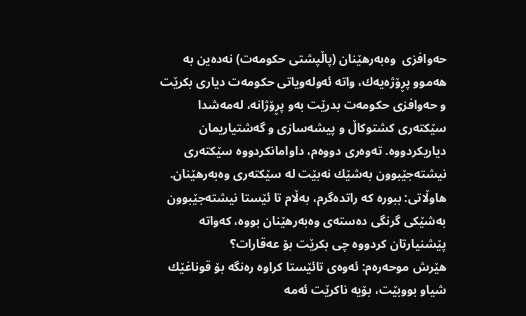حه‌وافزی‌  وه‌به‌رهێنان (پاڵپشتی‌ حكومه‌ت) نه‌ده‌ین به‌ هه‌موو پڕۆژه‌یه‌ك، واته‌ ئه‌وله‌ویاتی‌ حكومه‌ت دیاری بكرێت و حه‌وافزی‌ حكومه‌ت بدرێت به‌و پڕۆژانه‌، له‌مه‌شدا سێكته‌ری‌ كشتوكاڵ و پیشه‌سازی‌ و گه‌شتیاریمان دیاریكردووه‌. ته‌وه‌ری‌ دووه‌م، داوامانكردووه‌ سێكته‌ری‌ نیشته‌جێبوون به‌شێك نه‌بێت له‌ سێكته‌ری‌ وه‌به‌رهێنان.
هاوڵاتی‌: ببوره‌ كه‌ راتده‌گرم، به‌ڵام تا ئێستا نیشته‌جێبوون به‌شێكی‌ گرنگی‌ ده‌سته‌ی‌ وه‌به‌رهێنان بووه‌، كه‌واته‌ پێشنیارتان كردووه‌ چی بكرێت بۆ عه‌قارات؟
هێرش موحه‌ره‌م: ئه‌وه‌ی‌ تائێستا كراوه‌ ره‌نگه‌ بۆ قوناغێك شیاو بووبێت، بۆیه‌ ناكرێت ئه‌مه‌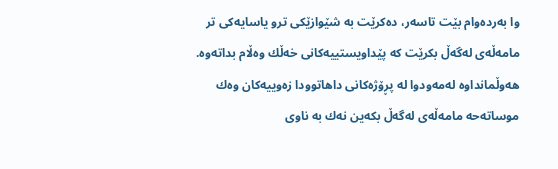وا به‌رده‌وام بێت تاسه‌ر، ده‌كرێت به‌ شێوازێكی‌ ترو یاسایه‌كی‌ تر مامه‌ڵه‌ی‌ له‌گه‌ڵ بكرێت كه‌ پێداویستییه‌كانی‌ خه‌ڵك وه‌ڵام بداته‌وه‌.
هه‌وڵمانداوه‌ له‌مه‌ودوا له‌ پڕۆژه‌كانی‌ داهاتوودا زه‌وییه‌كان وه‌ك موساته‌حه‌ مامه‌ڵه‌ی‌ له‌گه‌ڵ بكه‌ین نه‌ك به‌ ناوی‌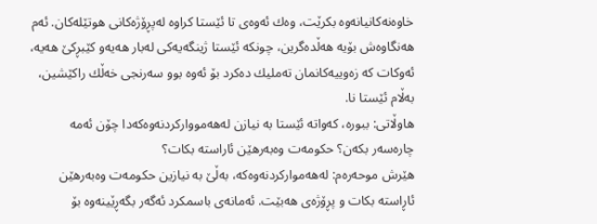خاوه‌نه‌كانیانه‌وه‌ بكرێت، وه‌ك ئه‌وه‌ی‌ تا ئێستا كراوه‌ له‌پڕۆژه‌كانی‌ هوتێله‌كان. ئه‌م هه‌نگاوه‌ش بۆیه‌ هه‌ڵده‌گرین، چونكه‌ ئێستا ژینگه‌یه‌كی‌ له‌بار هه‌یه‌و كێبڕكێ هه‌یه‌، ئه‌وكات كه‌ زه‌وییه‌كانمان ته‌ملیك ده‌كرد بۆ ئه‌وه‌ بوو سه‌رنجی خه‌ڵك راكێشین، به‌ڵام ئێستا نا.
هاوڵاتی‌: ببوره‌، كه‌واته‌ ئێستا به‌ نیازن له‌هه‌موواركردنه‌وه‌كه‌دا چۆن ئه‌مه‌ چاره‌سه‌ر بكه‌ن؟ حكومه‌ت وه‌به‌رهێن ئاراسته‌ بكات؟
هێرش موحه‌ره‌م: له‌هه‌مواركردنه‌وه‌كه‌، به‌ڵێ به‌ نیازین حكومه‌ت وه‌به‌رهێن ئاڕاسته‌ بكات و پڕۆژه‌ی‌ هه‌بێت. ئه‌مانه‌ی‌ باسمكرد ئه‌گه‌ر بگه‌ڕێینه‌وه‌ بۆ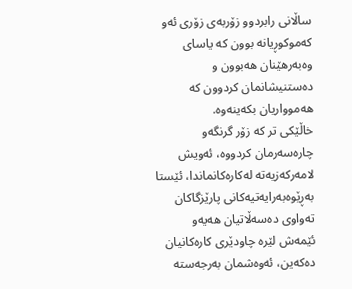ساڵانی‌ رابردوو زۆربه‌ی‌ زۆری‌ ئه‌و كه‌موكوڕیانه‌ بوون كه‌ یاسای‌ وه‌به‌رهێنان هه‌بوون و ده‌ستنیشانمان كردوون كه‌ هه‌موواریان بكه‌ینه‌وه‌.
خاڵێكی‌ تر كه‌ زۆر گرنگه‌و چاره‌سه‌رمان كردووه‌، ئه‌ویش لامه‌ركه‌زیه‌ته‌ له‌كاره‌كانماندا، ئێستا به‌ڕێوه‌به‌رایه‌تیه‌كانی‌ پارێزگاكان ته‌واوی‌ ده‌سه‌ڵاتیان هه‌یه‌و ئێمه‌ش لێره‌ چاودێری‌ كاره‌كانیان ده‌كه‌ین، ئه‌وه‌شمان به‌رجه‌سته‌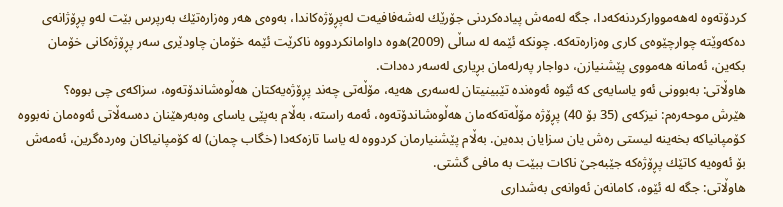كردۆته‌وه‌ له‌هه‌موواركردنه‌كه‌دا، جگه‌ له‌مه‌ش پیاده‌كردنی‌ جۆرێك له‌شه‌فافیه‌ت له‌پڕۆژه‌كاندا، به‌وه‌ی‌ هه‌ر وه‌زاره‌تێك به‌رپرس بێت له‌و پڕۆژانه‌ی‌ ده‌كه‌وێته‌ چوارچێوه‌ی‌ كاری‌ وه‌زاره‌ته‌كه‌. چونكه‌ ئێمه‌ له‌ ساڵی‌ (2009)ه‌وه‌ داوامانكردووه‌ ناكرێت ئێمه‌ خۆمان چاودێری‌ سه‌ر پڕۆژه‌كانی‌ خۆمان بكه‌ین، ئه‌مانه‌ هه‌مووی‌ پێشنیازن، دواجار په‌رله‌مان بڕیاری‌ له‌سه‌ر ده‌دات.
هاوڵاتی‌: به‌بوونی‌ ئه‌و یاسایه‌ی‌ كه‌ ئێوه‌ ئه‌وه‌نده‌ تێبینیتان له‌سه‌ری هه‌یه‌، مۆڵه‌تی چه‌ند پڕۆژه‌یه‌كتان هه‌ڵوه‌شاندۆته‌وه‌، سزاكه‌ی‌ چی بووه‌؟
هێرش موحه‌ره‌م: نیزكه‌ی‌ (35 بۆ 40) پڕۆژه‌ مۆڵه‌ته‌كه‌مان هه‌ڵوه‌شاندۆته‌وه‌، ئه‌مه‌ راسته‌، به‌ڵام به‌پێی‌ یاسای‌ وه‌به‌رهێنان ده‌سه‌ڵاتی‌ ئه‌وه‌مان نه‌بووه‌ كۆمپانیاكه‌ بخه‌ینه‌ لیستی‌ ره‌ش یان سزایان بده‌ین. به‌ڵام پێشنیارمان كردووه‌ له‌ یاسا تازه‌كه‌دا (خگاب چمان) له‌ كۆمپانیاكان وه‌رده‌گرین، ئه‌مه‌ش بۆ ئه‌وه‌یه‌ كاتێك پڕۆژه‌كه‌ جێبه‌جێ ناكات ببێت به‌ مافی‌ گشتی‌.
هاوڵاتی‌: جگه‌ له‌ ئێوه‌، كامانه‌ن ئه‌وانه‌ی‌ به‌شداری‌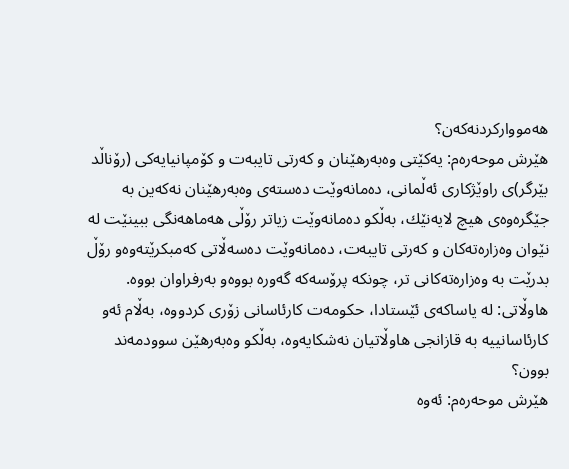هه‌موواركردنه‌كه‌ن؟
هێرش موحه‌ره‌م: یه‌كێتی‌ وه‌به‌رهێنان و كه‌رتی‌ تایبه‌ت و كۆمپانیایه‌كی‌ (رۆناڵد بێرگر)ی‌ راوێژكاری‌ ئه‌ڵمانی‌، ده‌مانه‌وێت ده‌سته‌ی‌ وه‌به‌رهێنان نه‌كه‌ین به‌ جێگره‌وه‌ی‌ هیچ لایه‌نێك، به‌ڵكو ده‌مانه‌وێت زیاتر رۆڵی‌ هه‌ماهه‌نگی ببینێت له‌ نێوان وه‌زاره‌ته‌كان و كه‌رتی‌ تایبه‌ت، ده‌مانه‌وێت ده‌سه‌ڵاتی‌ كه‌مبكرێته‌وه‌و رۆڵ بدرێت به‌ وه‌زاره‌ته‌كانی‌ تر، چونكه‌ پرۆسه‌كه‌ گه‌وره‌ بووه‌و به‌رفراوان بووه‌.
هاوڵاتی‌: له‌ یاساكه‌ی‌ ئێستادا، حكومه‌ت كارئاسانی‌ زۆری كردووه‌، به‌ڵام ئه‌و كارئاسانییه‌ به‌ قازانجی هاوڵاتیان نه‌شكایه‌وه‌، به‌ڵكو وه‌به‌رهێن سوودمه‌ند بوون؟
هێرش موحه‌ره‌م: ئه‌وه‌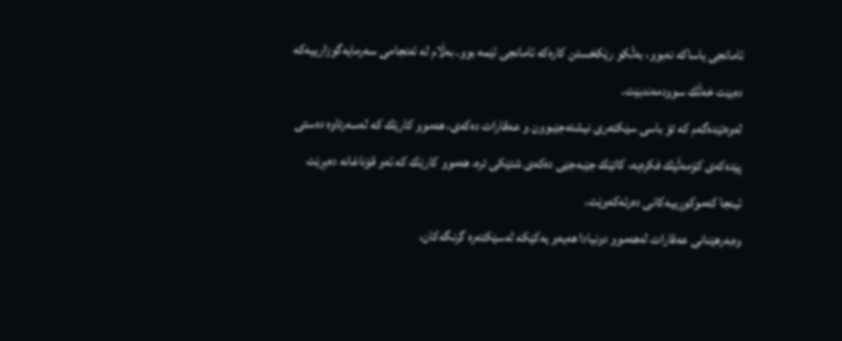ئامانجی یاساكه‌ نه‌بوو، به‌ڵكو رێكخستن كاره‌كه‌ ئامانجی ئێمه‌ بوو. به‌ڵام له‌ ئه‌نجامی‌ سه‌رمایه‌گوزارییه‌كه‌ ده‌بێت خه‌ڵك سوودمه‌ندبێت.
له‌وه‌تێده‌گه‌م كه‌ تۆ باسی سێكته‌ری‌ نیشته‌جێبوون و عه‌قارات ده‌كه‌ی‌، هه‌موو كارێك كه‌ له‌سه‌رتاوه‌ ده‌ستی‌ پێده‌كه‌ی‌ كۆمه‌ڵێك فكره‌یه‌، كاتێك جێبه‌جێی ده‌كه‌ی‌ شتێكی‌ تره‌، هه‌موو كارێك كه‌ ئه‌و قۆناغانه‌ ده‌بڕێت ئینجا كه‌موكوڕییه‌كانی‌ ده‌رئه‌كه‌وێت.
وه‌به‌رهێنانی‌ عه‌قارات له‌هه‌موو دونیادا هه‌یه‌و یه‌كێكه‌ له‌سێكته‌ره‌ گرنگه‌كان،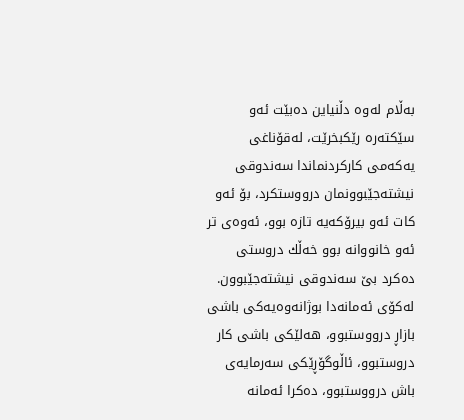به‌ڵام له‌وه‌ دڵنیاین ده‌بێت ئه‌و سێكته‌ره‌ رێكبخرێت، له‌قۆناغی یه‌كه‌می‌ كاركردنماندا سه‌ندوقی‌ نیشته‌جێبوونمان درووستكرد، بۆ ئه‌و كات ئه‌و بیرۆكه‌یه‌ تازه‌ بوو، ئه‌وه‌ی‌ تر ئه‌و خانووانه‌ بوو خه‌ڵك دروستی‌ ده‌كرد بێ سه‌ندوقی نیشته‌جێبوون. له‌كۆی‌ ئه‌مانه‌دا بوژانه‌وه‌یه‌كی‌ باشی بازاڕ درووستبوو، هه‌لێكی‌ باشی كار دروستبوو، ئاڵوگۆڕێكی‌ سه‌رمایه‌ی باش درووستبوو، ده‌كرا ئه‌مانه‌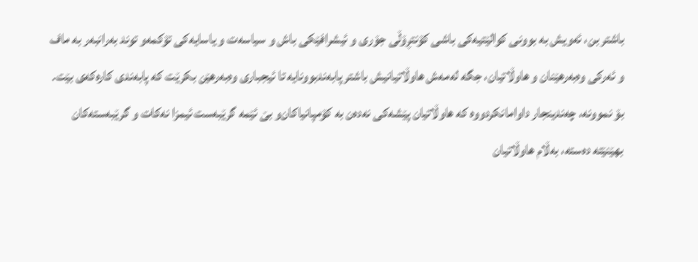باشتر بن، ئه‌ویش به‌ بوونی‌ كوالێتیه‌كی‌ باشی كۆنتڕۆڵی‌ جۆری‌ و ئیشرافێكی‌ باش و سیاسه‌ت و یاسایه‌كی‌ تۆكمه‌و توند به‌رانبه‌ر به‌ ماف و ئه‌ركی وه‌به‌رهێنان و هاوڵاتیان، جگه‌ له‌مه‌ش هاوڵاتیانیش باشتر پابه‌ندبوونایه‌ تا ئیجباری‌ وه‌به‌رهێن بكرێت كه‌ پابه‌ندی‌ كاره‌كه‌ی‌ بێت.
بۆ نموونه‌، چه‌ندینجار داوامانكردووه‌ كه‌ هاوڵاتیان پێشه‌كی‌ نه‌ده‌ن به‌ كۆمپانیاكان‌و بێ ئێمه‌ گرێبه‌ست ئیمزا نه‌كات و گرێبه‌سته‌كان بهێنێته‌ ده‌سته‌، به‌ڵام هاوڵاتیان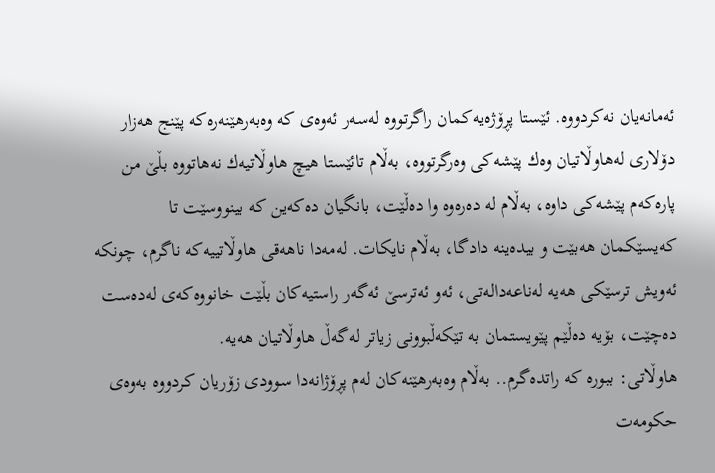ئه‌مانه‌یان نه‌كردووه‌. ئێستا پڕۆژه‌یه‌كمان راگرتووه‌ له‌سه‌ر ئه‌وه‌ی‌ كه‌ وه‌به‌رهێنه‌ره‌كه‌ پێنج هه‌زار دۆلاری‌ له‌هاوڵاتیان وه‌ك پێشه‌كی وه‌رگرتووه‌، به‌ڵام تائێستا هیچ هاوڵاتیه‌ك نه‌هاتووه‌ بڵێ من پاره‌كه‌م پێشه‌كی‌ داوه‌، به‌ڵام له‌ ده‌ره‌وه‌ وا ده‌ڵێت، بانگیان ده‌كه‌ین كه‌ بینووسێت تا كه‌یسێكمان هه‌بێت و بیده‌ینه‌ دادگا، به‌ڵام نایكات. له‌مه‌دا ناهه‌قی‌ هاوڵاتییه‌كه‌ ناگرم، چونكه‌ ئه‌ویش ترسێكی‌ هه‌یه‌ له‌ناعه‌داله‌تی‌، ئه‌و ئه‌ترسێ ئه‌گه‌ر راستیه‌كان بڵێت خانووه‌كه‌ی‌ له‌ده‌ست ده‌چێت، بۆیه‌ ده‌ڵێم پێویستمان به‌ تێكه‌ڵبوونی‌ زیاتر له‌گه‌ڵ هاوڵاتیان هه‌یه‌.
هاوڵاتی‌: ببوره‌ كه‌ راتده‌گرم.. به‌ڵام وه‌به‌رهێنه‌كان له‌م پڕۆژانه‌دا سوودی زۆریان كردووه‌ به‌وه‌ی‌ حكومه‌ت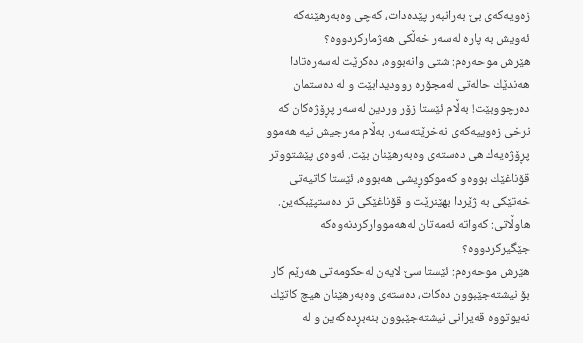زه‌ویه‌كه‌ی‌ بێ به‌رانبه‌ر پێده‌دات، كه‌چی وه‌به‌رهێنه‌كه‌ ئه‌ویش به‌ پاره‌ له‌سه‌ر خه‌ڵكی‌ هه‌ژماركردووه‌؟
هێرش موحه‌ره‌م: شتی‌ وانه‌بووه‌، ده‌كرێت له‌سه‌ره‌تادا هه‌ندێك حاله‌تی‌ له‌مجۆره‌ روودیدابێت و له‌ ده‌ستمان ده‌رچووبێت! به‌ڵام ئێستا زۆر وردین له‌سه‌ر پڕۆژه‌كان كه‌ نرخی‌ زه‌وییه‌كه‌ی‌ نه‌خرێته‌سه‌ر. به‌ڵام مه‌رجیش نیه‌ هه‌موو پڕۆژه‌یه‌ك هی ده‌سته‌ی‌ وه‌به‌رهێنان بێت. ئه‌وه‌ی‌ پێشتووتر قۆناغێك بووه‌و كه‌موكوڕیشی هه‌بووه‌، ئێستا كاتیه‌تی‌ خه‌تێكی‌ به‌ ژێردا بهێنرێت و قۆناغێكی‌ تر ده‌ستپێبكه‌ین.
هاوڵاتی‌: كه‌واته‌ ئه‌مه‌تان له‌هه‌موواركردنه‌وه‌كه‌ جێگیركردووه‌؟
هێرش موحه‌ره‌م: ئێستا سێ لایه‌ن له‌حكومه‌تی‌ هه‌رێم كار بۆ نیشته‌جێبوون ده‌كات، ده‌سته‌ی‌ وه‌به‌رهێنان هیچ كاتێك نه‌یوتووه‌ قه‌یرانی‌ نیشته‌جێبوون بنه‌بڕده‌كه‌ین و له‌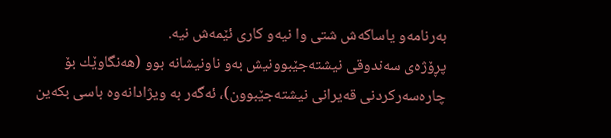به‌رنامه‌و یاساكه‌ش شتی‌ وا نیه‌و كاری‌ ئێمه‌ش نیه‌.
پڕۆژه‌ی‌ سه‌ندوقی نیشته‌جێبوونیش به‌و ناونیشانه‌ بوو (هه‌نگاوێك بۆ چاره‌سه‌ركردنی‌ قه‌یرانی‌ نیشته‌جێبوون)، ئه‌گه‌ر به‌ ویژادانه‌وه‌ باسی بكه‌ین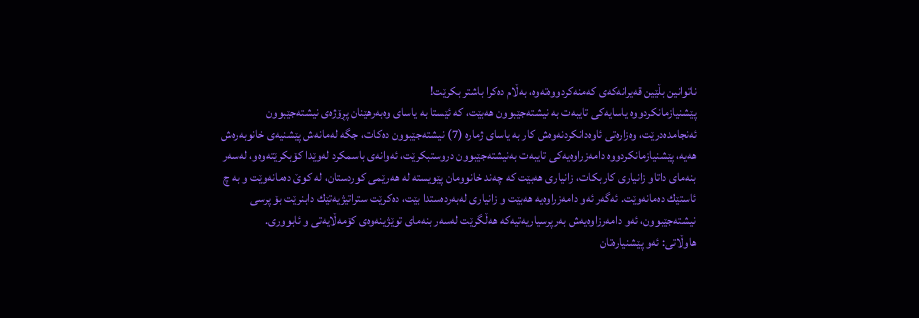ناتوانین بڵێین قه‌یرانه‌كه‌ی‌ كه‌منه‌كردووه‌ته‌وه‌، به‌ڵام ده‌كرا باشتر بكرێت!
پێشنیازمانكردووه‌ یاسایه‌كی‌ تایبه‌ت به‌ نیشته‌جێبوون هه‌بێت، كه‌ ئێستا به‌ یاسای‌ وه‌به‌رهێنان پڕۆژه‌ی‌ نیشته‌جێبوون ئه‌نجامده‌درێت، وه‌زاره‌تی‌ ئاوه‌دانكردنه‌وه‌ش كار به‌ یاسای‌ ژماره‌ (7) نیشته‌جێبوون ده‌كات، جگه‌ له‌مانه‌ش پێشنیه‌ی‌ خانوبه‌ره‌ش هه‌یه‌، پێشنیازمانكردووه‌ دامه‌زراوه‌یه‌كی‌ تایبه‌ت به‌نیشته‌جێبوون دروستبكرێت، ئه‌وانه‌ی‌ باسمكرد له‌وێدا كۆبكرێته‌وه‌و، له‌سه‌ر بنه‌مای‌ داتاو زانیاری‌ كاربكات، زانیاری‌ هه‌بێت كه‌ چه‌ند خانوومان پێویسته‌ له‌ هه‌رێمی‌ كوردستان، له‌ كوێ ده‌مانه‌وێت و به‌ چ ئاستێك ده‌مانه‌وێت. ئه‌گه‌ر ئه‌و دامه‌زراوه‌یه‌ هه‌بێت و زانیاری له‌به‌رده‌ستدا بێت، ده‌كرێت ستراتیژیه‌تێك دابنرێت بۆ پرسی نیشته‌جێبوون، ئه‌و دامه‌رزاوه‌یه‌ش به‌رپرسیاریه‌تیه‌كه‌ هه‌ڵگرێت له‌سه‌ر بنه‌مای‌ توێژینه‌وه‌ی‌ كۆمه‌ڵایه‌تی‌ و ئابووری‌.
هاوڵاتی‌: ئه‌و پێشنیاره‌تان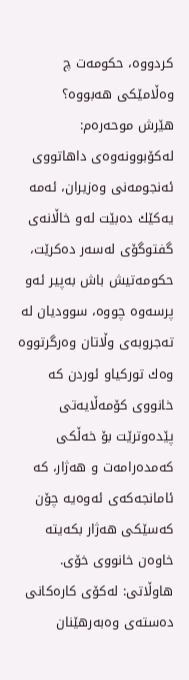كردووه‌، حكومه‌ت چ وه‌ڵامێكی‌ هه‌بووه‌؟
هێرش موحه‌ره‌م: له‌كۆبوونه‌وه‌ی‌ داهاتووی‌ ئه‌نجومه‌نی‌ وه‌زیران، ئه‌مه‌ یه‌كێك ده‌بێت له‌و خاڵانه‌ی‌ گفتوگۆی له‌سه‌ر ده‌كرێت، حكومه‌تیش باش به‌پیر ئه‌و پرسه‌وه‌ چووه‌، سوودیان له‌ ته‌جروبه‌ی‌ وڵاتان وه‌رگرتووه‌ وه‌ك توركیاو ئوردن كه‌ خانووی‌ كۆمه‌ڵایه‌تی‌ پێده‌وترێت بۆ خه‌ڵكی‌ كه‌مده‌رامه‌ت و هه‌ژار، كه‌ ئامانجه‌كه‌ی‌ ئه‌وه‌یه‌ چۆن كه‌سێكی‌ هه‌ژار بكه‌یته‌ خاوه‌ن خانووی‌ خۆی.
هاوڵاتی‌: له‌كۆی كاره‌كانی‌ ده‌سته‌ی‌ وه‌به‌رهێنان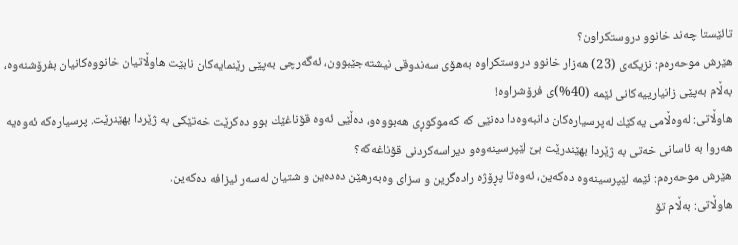تائێستا چه‌ند خانوو دروستكراون؟
هێرش موحه‌ره‌م: نزیكه‌ی‌ (23) هه‌زار خانوو دروستكراوه‌ به‌هۆی‌ سه‌ندوقی نیشته‌جێبوون، ئه‌گه‌رچی به‌پێی‌ رێنمایه‌كان نابێت هاوڵاتیان خانووه‌كانیان بفرۆشنه‌وه‌، به‌ڵام به‌پێی‌ زانیارییه‌كانی‌ ئێمه‌ (40%)ی‌ فرۆشراوه‌!
هاوڵاتی‌: له‌وه‌ڵامی‌ یه‌كێك له‌پرسیاره‌كان دانبه‌وه‌دا ده‌نێی‌ كه‌ كه‌موكوڕی‌ هه‌بووه‌و، ده‌ڵێی‌ ئه‌وه‌ قۆناغێك بوو ده‌كرێت خه‌تێكی‌ به‌ ژێردا بهێنرێت. پرسیاره‌كه‌ ئه‌وه‌یه‌ هه‌روا به‌ ئاسانی‌ خه‌تی‌ به‌ ژێردا بهێندرێت بێ لێپرسینه‌وه‌و دیراسه‌كردنی‌ قۆناغه‌كه‌؟
هێرش موحه‌ره‌م: ئێمه‌ لێپرسینه‌وه‌ ده‌كه‌ین، ئه‌وه‌تا پڕۆژه‌ راده‌گرین و سزای وه‌به‌رهێن ده‌ده‌ین و شتیان له‌سه‌ر ئیزافه‌ ده‌كه‌ین.
هاوڵاتی‌: به‌ڵام تۆ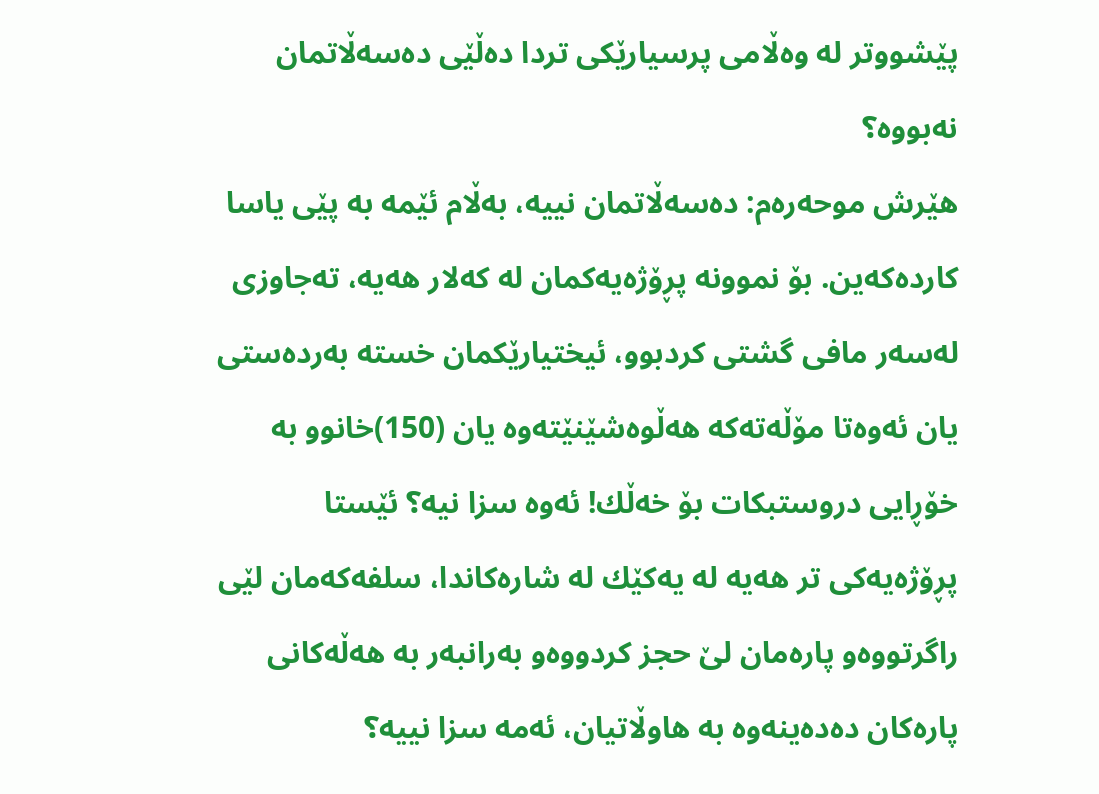پێشووتر له‌ وه‌ڵامی‌ پرسیارێكی‌ تردا ده‌ڵێی‌ ده‌سه‌ڵاتمان نه‌بووه‌؟
هێرش موحه‌ره‌م: ده‌سه‌ڵاتمان نییه‌، به‌ڵام ئێمه‌ به‌ پێی‌ یاسا كارده‌كه‌ین. بۆ نموونه‌ پڕۆژه‌یه‌كمان له‌ كه‌لار هه‌یه‌، ته‌جاوزی‌ له‌سه‌ر مافی گشتی‌ كردبوو، ئیختیارێكمان خسته‌ به‌رده‌ستی‌ یان ئه‌وه‌تا مۆڵه‌ته‌كه‌ هه‌ڵوه‌شێنێته‌وه‌ یان (150)خانوو به‌ خۆڕایی دروستبكات بۆ خه‌ڵك! ئه‌وه‌ سزا نیه‌؟ ئێستا پڕۆژه‌یه‌كی‌ تر هه‌یه‌ له‌ یه‌كێك له‌ شاره‌كاندا، سلفه‌كه‌مان لێی‌ راگرتووه‌و پاره‌مان لێ حجز كردووه‌و به‌رانبه‌ر به‌ هه‌ڵه‌كانی‌ پاره‌كان ده‌ده‌ینه‌وه‌ به‌ هاوڵاتیان، ئه‌مه‌ سزا نییه‌؟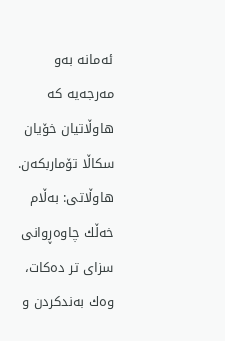ئه‌مانه‌ به‌و مه‌رجه‌یه‌ كه‌ هاوڵاتیان خۆیان سكاڵا تۆماربكه‌ن.
هاوڵاتی‌: به‌ڵام خه‌ڵك چاوه‌ڕوانی‌ سزای‌ تر ده‌كات، وه‌ك به‌ندكردن و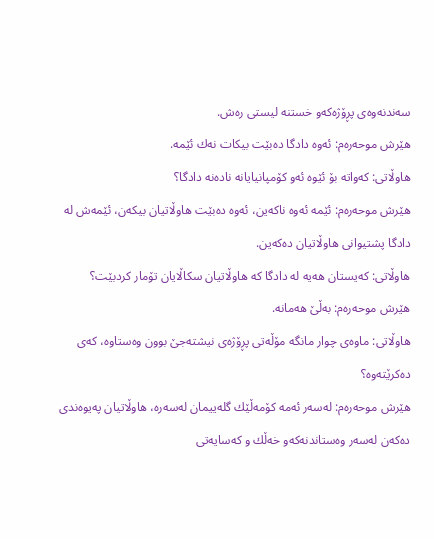سه‌ندنه‌وه‌ی‌ پڕۆژه‌كه‌و خستنه‌ لیستی‌ ره‌ش.
هێرش موحه‌ره‌م: ئه‌وه‌ دادگا ده‌بێت بیكات نه‌ك ئێمه‌.
هاوڵاتی‌: كه‌واته‌ بۆ ئێوه‌ ئه‌و كۆمپانیایانه‌ ناده‌نه‌ دادگا؟
هێرش موحه‌ره‌م: ئێمه‌ ئه‌وه‌ ناكه‌ین، ئه‌وه‌ ده‌بێت هاوڵاتیان بیكه‌ن، ئێمه‌ش له‌ دادگا پشتیوانی‌ هاوڵاتیان ده‌كه‌ین.
هاوڵاتی‌: كه‌یستان هه‌یه‌ له‌ دادگا كه‌ هاوڵاتیان سكاڵایان تۆمار كردبێت؟
هێرش موحه‌ره‌م: به‌ڵێ هه‌مانه‌.
هاوڵاتی‌: ماوه‌ی‌ چوار مانگه‌ مۆڵه‌تی‌ پڕۆژه‌ی‌ نیشته‌جێ بوون وه‌ستاوه‌، كه‌ی‌ ده‌كرێته‌وه‌؟
هێرش موحه‌ره‌م: له‌سه‌ر ئه‌مه‌ كۆمه‌ڵێك گله‌ییمان له‌سه‌ره‌، هاوڵاتیان په‌یوه‌ندی‌ ده‌كه‌ن له‌سه‌ر وه‌ستاندنه‌كه‌و خه‌ڵك و كه‌سایه‌تی‌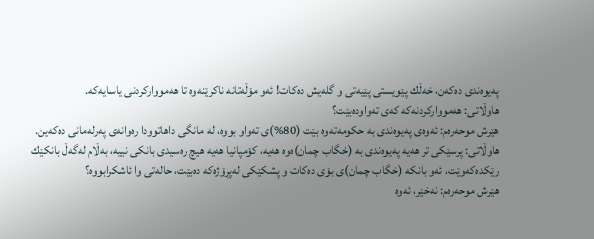په‌یوه‌ندی ده‌كه‌ن، خه‌ڵك پێویستی‌ پێیه‌تی‌ و گله‌یش ده‌كات! ئه‌و مۆڵه‌تانه‌ ناكرێنه‌وه‌ تا هه‌موواركردنی‌ یاسایه‌كه‌.
هاوڵاتی‌: هه‌موواركردنه‌كه‌ كه‌ی‌ ته‌واوده‌بێت؟
هێرش موحه‌ره‌م: ئه‌وه‌ی‌ په‌یوه‌ندی‌ به‌ حكومه‌ته‌وه‌ بێت (80%)ی‌ ته‌واو بووه‌، له‌ مانگی داهاتوودا ره‌وانه‌ی‌ په‌رله‌مانی‌ ده‌كه‌ین.
هاوڵاتی‌: پرسێكی‌ تر هه‌یه‌ په‌یوه‌ندی‌ به‌ (خگاب چمان)ه‌وه‌ هه‌یه‌، كۆمپانیا هه‌یه‌ هیچ ره‌سیدی‌ بانكی نییه‌، به‌ڵام له‌گه‌ڵ بانكێك رێكده‌كه‌وێت، ئه‌و بانكه‌ (خگاب چمان)ی بۆی‌ ده‌كات و پشكێكی‌ له‌پڕۆژه‌كه‌ ده‌بێت، حاله‌تی‌ وا ئاشكرابووه‌؟
هێرش موحه‌ره‌م: نه‌خێر، ئه‌وه‌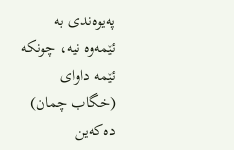په‌یوه‌ندی‌ به‌ ئێمه‌وه‌ نیه‌، چونكه‌ ئێمه‌ داوای‌ (خگاب چمان) ده‌كه‌ین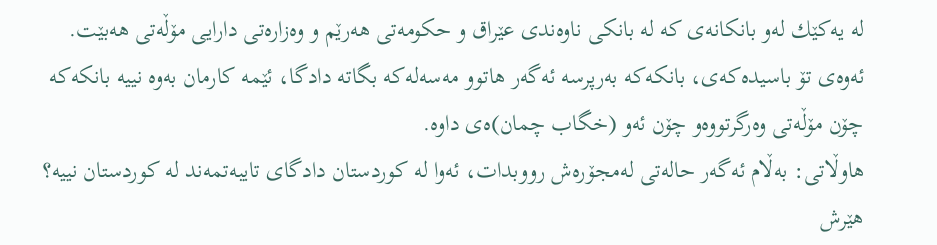له‌ یه‌كێك له‌و بانكانه‌ی‌ كه‌ له‌ بانكی‌ ناوه‌ندی‌ عێراق و حكومه‌تی‌ هه‌رێم و وه‌زاره‌تی‌ دارایی مۆڵه‌تی‌ هه‌بێت. ئه‌وه‌ی‌ تۆ باسیده‌كه‌ی‌، بانكه‌كه‌ به‌رپرسه‌ ئه‌گه‌ر هاتوو مه‌سه‌له‌كه‌ بگاته‌ دادگا، ئێمه‌ كارمان به‌وه‌ نییه‌ بانكه‌كه‌ چۆن مۆڵه‌تی‌ وه‌رگرتووه‌و چۆن ئه‌و (خگاب چمان)ه‌ی‌ داوه‌.
هاوڵاتی‌: به‌ڵام ئه‌گه‌ر حاله‌تی‌ له‌مجۆره‌ش رووبدات، ئه‌وا له‌ كوردستان دادگای‌ تایبه‌تمه‌ند له‌ كوردستان نییه‌؟
هێرش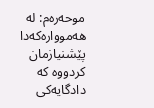موحه‌ره‌م: له‌ هه‌موواره‌كه‌دا پێشنیازمان كردووه‌ كه‌ دادگایه‌كی‌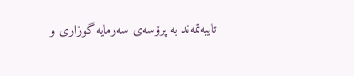تایبه‌تمه‌ند به‌ پرۆسه‌ی‌ سه‌رمایه‌ گوزاری‌ و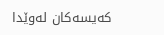كه‌یسه‌كان له‌وێدا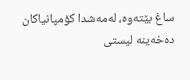ساغ بێته‌وه‌، له‌مه‌شدا كۆمپانیاكان ده‌خه‌ینه‌ لیستی‌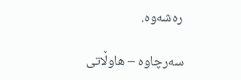ره‌شه‌وه‌.

سەرچاوە – هاوڵاتی